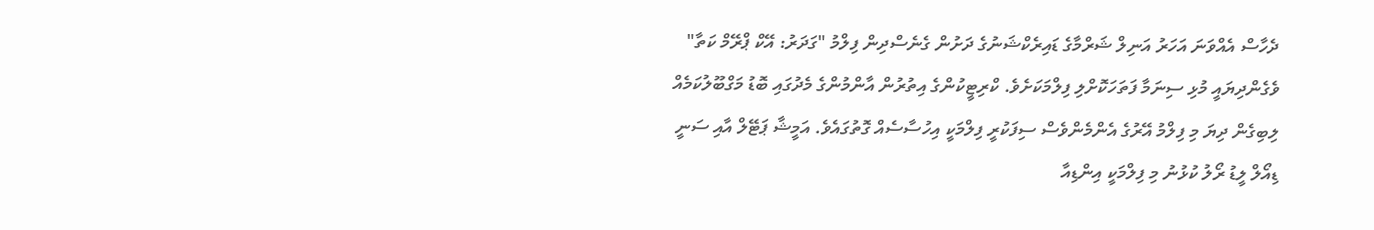ދެހާސް އެއްވަނަ އަހަރު އަނިލް ޝަރްމާގެ ޑައިރެކްޝަނުގެ ދަށުން ގެނެސްދިން ފިލްމު "ގަދަރު: އޭކް ޕްރޭމް ކަތާ" ވެގެންދިޔައީ މުޅި ސިނަމާ ފަތަހަކޮށްލި ފިލްމަކަށެވެ. ކްރިޓީކުންގެ އިތުރުން އާންމުންގެ މެދުގައި ބޮޑު މަގްބޫލުކަމެއް ލިބިގެން ދިޔަ މި ފިލްމު އޭރުގެ އެންމެންވެސް ސިފަކުރީ ފިލްމަކީ އިހުސާސެއް ގޮތުގައެވެ. އަމީޝާ ޕަޓޭލް އާއި ސަނީ ޑިއޯލް ލީޑު ރޯލު ކުޅުނު މި ފިލްމަކީ އިންޑިއާ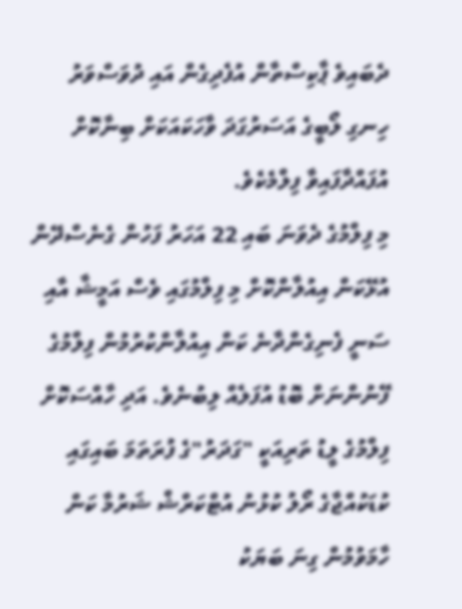ދެބައިވެ ޕާކިސްތާން އުފެދިގެން އައި ދުވަސްވަރު ހިނގި ލޯބީގެ އަސަރުގަދަ ވާހަކައަކަށް ބިނާކޮށް އުފައްދާފައިވާ ފިލްމެކެވެ.
މި ފިލްމުގެ ދެވަނަ ބައި 22 އަހަރު ފަހުން ގެނެސްދޭން އުޅޭކަން އިއުލާންކޮށް މި ފިލްމުގައި ވެސް އަމީޝާ އާއި ސަނީ ފެނިގެންދާނެ ކަން އިއުލާންކުރުމުން ފިލްމުގެ ފޭނުންނަށް ބޮޑު އުފަލެއް ލިބުނެވެ. އަދި ހާއްސަކޮށް ފިލްމުގެ ލީޑު ތަރިއަކީ "ގަދަރު"ގެ ފުރަތަމަ ބައިގައި ކުޑަކުއްޖާގެ ރޯލު ކުޅުނު އުޓްކަރްޝް ޝަރުމާ ކަން ހާމަވުމުން ގިނަ ބަޔަކު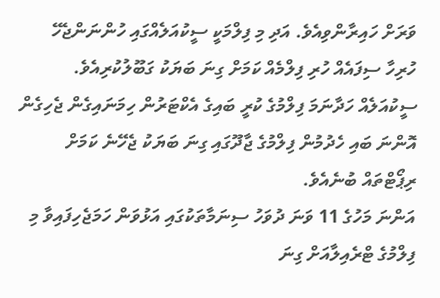ވަރަށް ހައިރާންވިއެވެ. އަދި މި ފިލްމަކީ ސީކުއަލެއްގައި ހުންނަންޖެހޭ ހުރިހާ ސިފައެއް ހުރި ފިލްމެއް ކަމަށް ގިނަ ބަޔަކު ގަބޫލުކުރިއެވެ. ސީކުއަލެއް ހަދާނަމަ ފިލްމުގެ ކުރީ ބައިގެ އެކްޓަރުން ހިމަނައިގެން ޖެހިގެން އޮންނަ ބައި ހެދުމުން ފިލްމުގެ ޖާދޫގައި ގިނަ ބަޔަކު ޖެހޭނެ ކަމަށް ރިޕޯޓްތައް ބުނެއެވެ.
އަންނަ މަހުގެ 11 ވަނަ ދުވަހު ސިނަމާތަކުގައި އަޅުވަން ހަމަޖެހިފައިވާ މި ފިލްމުގެ ޓްރެއިލާއަށް ގިނަ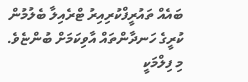ބައެއް ތައުރީފްކުރިއިރު ޓްރެއިލާ ބެލުމުން ކުރީގެ ހަނދާންތައް އާވިކަމަށް ބުންޏެވެ. މި ފިލްމަކީ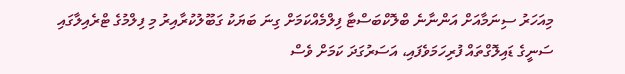މިއަހަރު ސިނަމާއަށް އަންނާނެ ބްލޮކްބަސްޓާ ފިލްމެއްކަމަށް ގިނަ ބަޔަކު ގަބޫލުކުރާއިރު މި ފިލްމުގެ ޓްރެއިލާގައި ސަނީގެ ޑައިލޮގްތައް ފުރިހަމަވެފައި، އަސަރުގަދަ ކަމަށް ވެސް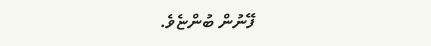ފޭނުން ބުންޏެވެ.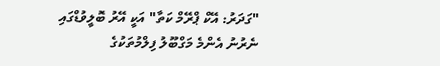"ގަދަރު: އޭކް ޕްރޭމް ކަތާ" އަކީ އޭރު ބޮލީވުޑްގައި ނެރުނު އެންމެ މަގްބޫލު ފިލްމުތަކުގެ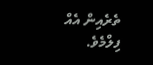ތެރެއިން އެއް ފިލްމެވެ.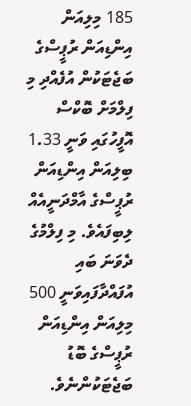185 މިލިއަން އިންޑިއަން ރުޕީސްގެ ބަޖެޓަކުން އުފެއްދި މި ފިލްމަށް ބޮކްސް އޮފީހުގައި ވަނީ 1.33 ބިލިއަން އިންޑިއަން ރުޕީސްގެ އާމްދަނީއެއް ލިބިފައެވެ. މި ފިލްމުގެ ދެވަނަ ބައި އުފައްދާފައިވަނީ 500 މިލިއަން އިންޑިއަން ރުޕީސްގެ ބޮޑު ބަޖެޓަކުންނެވެ.